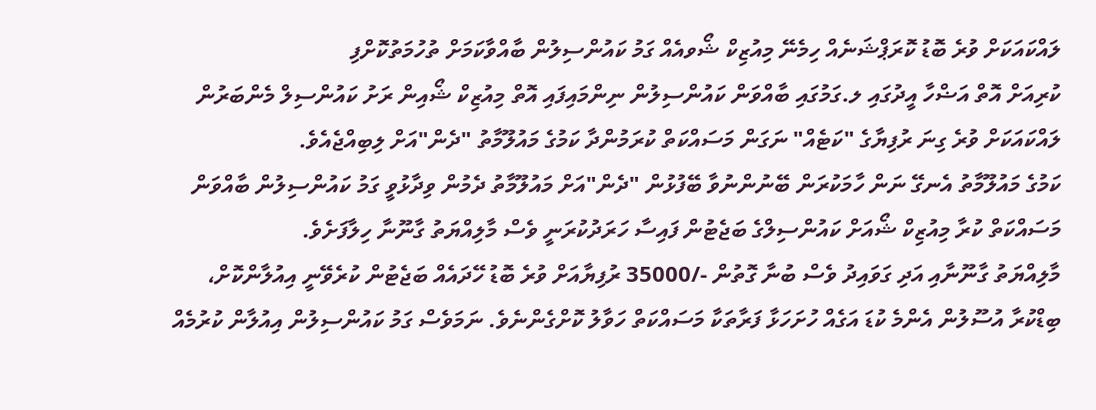ލައްކައަކަށް ވުރެ ބޮޑު ކޮރަޕްޝަނެއް ހިމެނޭ މިއުޒިކް ޝޯވއެއް ގަމު ކައުންސިލުން ބާއްވާކަމަށް ތުހުމަތުކޮށްފި
ކުރިއަށް އޮތް އަޟްހާ އީދުގައި ލ.ގަމުގައި ބާއްވަން ކައުންސިލުން ނިންމައިފައި އޮތް މިއުޒިކް ޝޯއިން ރަށު ކައުންސިލް މެންބަރުން ލައްކައަކަށް ވުރެ ގިނަ ރުފިޔާގެ "ކަޓެއް" ނަގަން މަސައްކަތް ކުރަމުންދާ ކަމުގެ މައުލޫމާތު "ދެން"އަށް ލިބިއްޖެއެވެ.
ކަމުގެ މައުލޫމާތު އެނގޭ ނަން ހާމަކުރަން ބޭނުންނުވާ ބޭފުޅުން "ދެން"އަށް މައުލޫމާތު ދެމުން ވިދާޅުވީ ގަމު ކައުންސިލުން ބާއްވަން މަސައްކަތް ކުރާ މިއުޒިކް ޝޯއަށް ކައުންސިލްގެ ބަޖެޓުން ފައިސާ ހަރަދުކުރަނީ ވެސް މާލިއްޔަތު ގާނޫނާ ހިލާފަށެވެ.
މާލިއްޔަތު ގާނޫނާއި އަދި ގަވައިދު ވެސް ބުނާ ގޮތުން -/35000 ރުފިޔާއަށް ވުރެ ބޮޑު ހޭދައެއް ބަޖެޓުން ކުރެވޭނީ އިއުލާންކޮށް، ބިޑްކުރާ އުސޫލުން އެންމެ ކުޑަ އަގެއް ހުށަހަޅާ ފަރާތަކާ މަސައްކަތް ހަވާލު ކޮށްގެންނެވެ. ނަމަވެސް ގަމު ކައުންސިލުން އިއުލާން ކުރުމެއް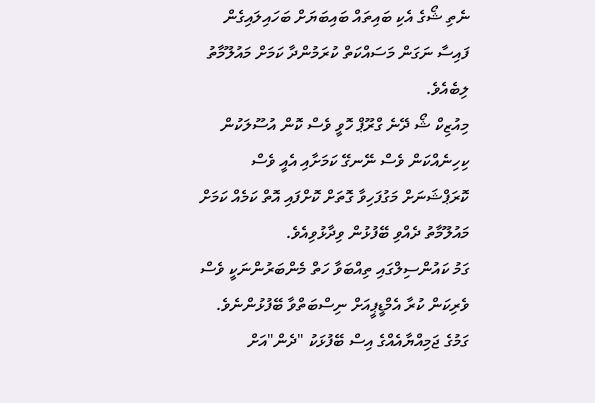ނެތި ޝޯގެ އެކި ބައިތައް ބައިބަޔަށް ބަހައިލައިގެން ފައިސާ ނަގަން މަސައްކަތް ކުރަމުންދާ ކަމަށް މައުލޫމާތު ލިބެއެވެ.
މިއުޒިކް ޝޯ ދޭނެ ގްރޫޕް ހޮވީ ވެސް ކޮން އުސޫލަކުން ކިހިނެއްކަން ވެސް ނޭނގޭ ކަމަށާއި އެއީ ވެސް ކޮރަޕްޝަނަށް މަގުފަހިވާ ގޮތަށް ކޮށްފައި އޮތް ކަމެއް ކަމަށް މައުލޫމާތު ދެއްވި ބޭފުޅުން ވިދާޅުވިއެވެ.
ގަމު ކައުންސިލްގައި ތިއްބަވާ ހަތް މެންބަރުންނަކީ ވެސް ވެރިކަން ކުރާ އެމްޑީޕީއަށް ނިސްބަތްވާ ބޭފުޅުންނެވެ.
ގަމުގެ ޖަމިއްޔާއެއްގެ އިސް ބޭފުޅަކު "ދެން"އަށް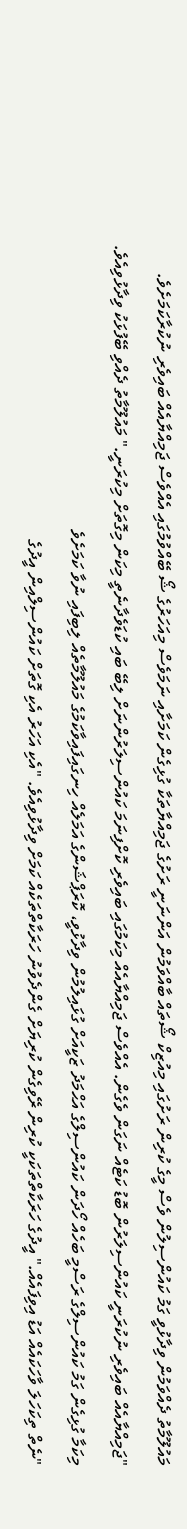މައުލޫމާތު ދެއްވަމުން ވިދާޅުވީ ގަމު ކައުންސިލުން ވެސް މީގެ ކުރިން ރަށުގައި މިއުޒިކް ޝޯތައް ބާއްވަމުން އަންނަނީ ރަށުގެ ޖަމިއްޔާތަކާ ގުޅިގެން ކަމަށާއި ނަމަވެސް މިއަހަރުގެ ޝޯ ބޭއްވުމުގައި އެއްވެސް ޖަމިއްޔާއެއް ބައިވެރި ނުކުރާކަމަށެވެ.
"ޖަމިއްޔާއެއް ބައިވެރި ނުކުރަނީ ކައުންސިލަރުން ބޮޑު ކަޓެއް ނަގަން ވެގެން. އެއްވެސް ޖަމިއްޔާއެއް މިކަމުގައި ބައިވެރި ކޮށްފިނަމަ ކައުންސިލަރުންނަށް ލިބޭ ބައި ކުޑަވެދާނެތީ މިކަން މިގޮތަށް މިކުރަނީ." މައުލޫމާތު ދެއްވި ބޭފުޅަކު ވިދާޅުވިއެވެ.
މިކަމާ ގުޅިގެން ގަމު ކައުންސިލްގެ ރަސްމީ ބަހެއް ހޯދަން ކައުންސިލްގެ އަޙްމަދު ޒަކީއަށް ގުޅައިލުމުން ވިދާޅުވީ، ކޮރަޕްޝަންގެ އަމަލެއް ހިނގައިފައިވާކަމުގެ މައުލޫމާތެއް ލިބިފައި ނުވާ ކަމަށެވެ
"ނެތް ތިކަހަލަ ވާހަކައެއް އަޑު އިވިފައެއް." އީދުގެ ހަރަކާތްތަކަކީ ކުރިން ރޭވިގެން ކުރިޔަށް ގެންދެވުނު ހަރަކާތްތަކެއް ކަމަށް ވިދާޅުވިއެވެ. "އެކި އަހަރު އެކި ގޮތަށް ކައުންސިލްއިން އީދުގެ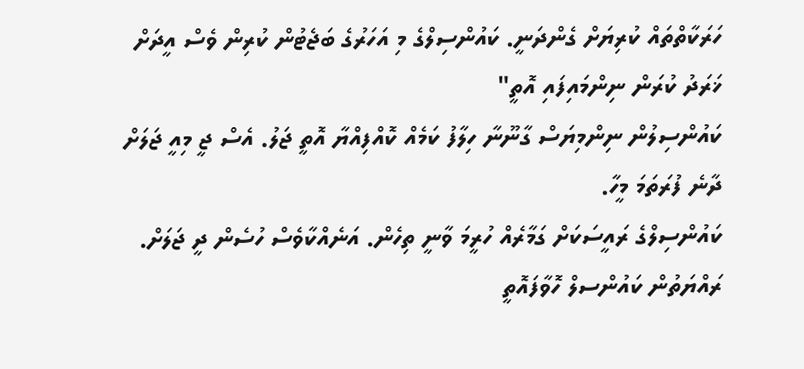ހަރަކާތްތައް ކުރިޔަށް ގެންދަނީ. ކައުންސިލްގެ މި އަހަރުގެ ބަޖެޓުން ކުރިން ވެސް އީދަށް ޚަރަދު ކުރަން ނިންމައިފައި އޮތީ"
ކައުންސިލުން ނިންމިޔަސް ގާނޫނާ ހިލާފު ކަމެއް ކޮއްފިއްޔާ އޮތީ ޖަލު. އެސް ޖީ މިއީ ޖަލަށް ދާނެ ފުރަތަމަ މީހާ.
ކައުންސިލްގެ ރައީސަކަށް ގަމާރެއް ހުރީމަ ވާނީ ތިހެން. އަނެއްކާވެސް ހުސެން ދީ ޖަލަށް.
ރައްޔަތުން ކައުންސލް ހޮވާފައޮތީ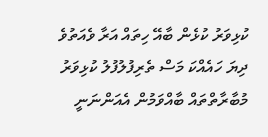ކުޅިވަރު ކުޅެން ބާއޭ ހިތައް އަރާ ވެއަތުވެ ދިޔަ ހައެއްކަ މަސް ތެރިފުލުފުލު ކުޅިވަރު މުބާރާތްތައް ބާއްވަމުން އެއަންނަނީ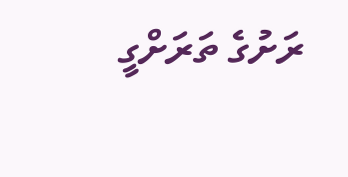ރަށުގެ ތަރަށްގީ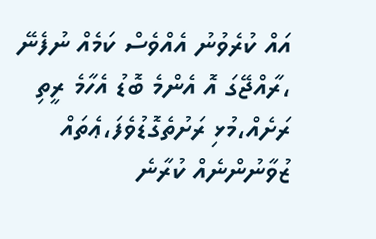އައް ކުރެވުނު އެއްވެސް ކަމެއް ނުފެނޭ ،ރާއްޖޭގަ އޮ އެންމެ ބޮޑު އެހާމެ ރީތި ރަށެއް،މުޅި ރަށުތެގޮޑުވެފަ،ޢެތައް ޒުވާނުންނެއް ކުރާނެ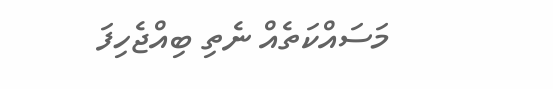މަސައްކަތެއް ނެތި ބިއްޖެހިފަ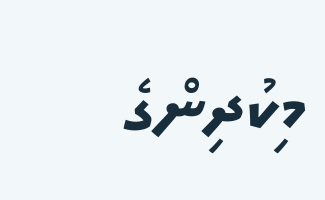މިކުދިންގެ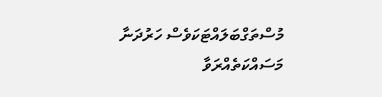މުސްތަގްބަލައްޓަކަވެސް ހަރުދަނާ މަސައްކަތެއްރަވާ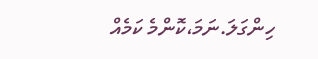ހިންގަލަ.ނަމަ،ކޮންމެ ކަމެއް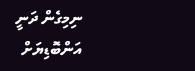ނިމިގެން ދަނީ އަންބޮޑިޔަށް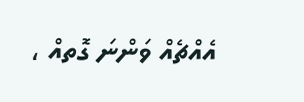އެއްޗެއް ވަންނަ ގޮތއް ،